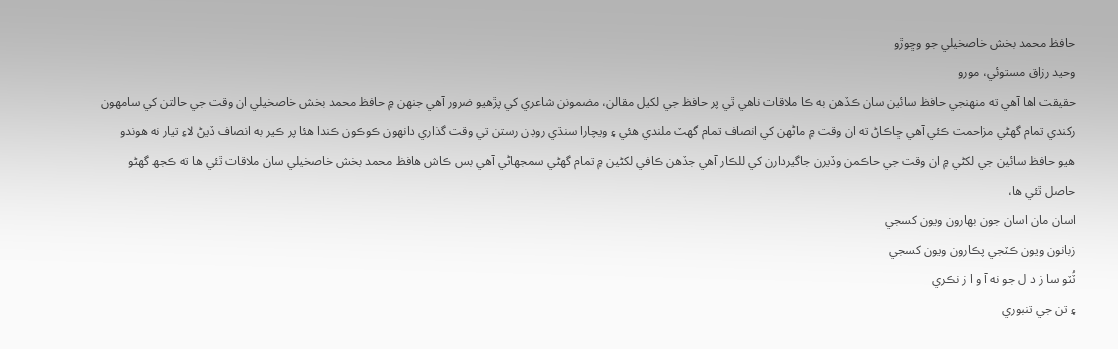حافظ محمد بخش خاصخيلي جو وڇوڙو
وحيد رزاق مستوئي، مورو
حقيقت اها آهي ته منهنجي حافظ سائين سان ڪڏهن به ڪا ملاقات ناهي ٿي پر حافظ جي لکيل مقالن، مضمونن شاعري کي پڙهيو ضرور آهي جنهن ۾ حافظ محمد بخش خاصخيلي ان وقت جي حالتن کي سامهون رکندي تمام گهڻي مزاحمت ڪئي آهي ڇاڪاڻ ته ان وقت ۾ ماڻهن کي انصاف تمام گهٽ ملندي هئي ۽ ويچارا سنڌي روڊن رستن تي وقت گذاري دانهون ڪوڪون ڪندا هئا پر ڪير به انصاف ڏيڻ لاءِ تيار نه هوندو هيو حافظ سائين جي لکڻي ۾ ان وقت جي حاڪمن وڏيرن جاگيردارن کي للڪار آهي جڏهن ڪافي لکڻين ۾ تمام گهڻي سمجهاڻي آهي بس ڪاش هافظ محمد بخش خاصخيلي سان ملاقات ٿئي ها ته ڪجھ گهڻو حاصل ٿئي ها،
اسان مان اسان جون بهارون ويون کسجي
زبانون ويون ڪٽجي پڪارون ويون کسجي
ٽُٽو سا ز د ل جو نه آ و ا ز نڪري
۽ تن جي تنبوري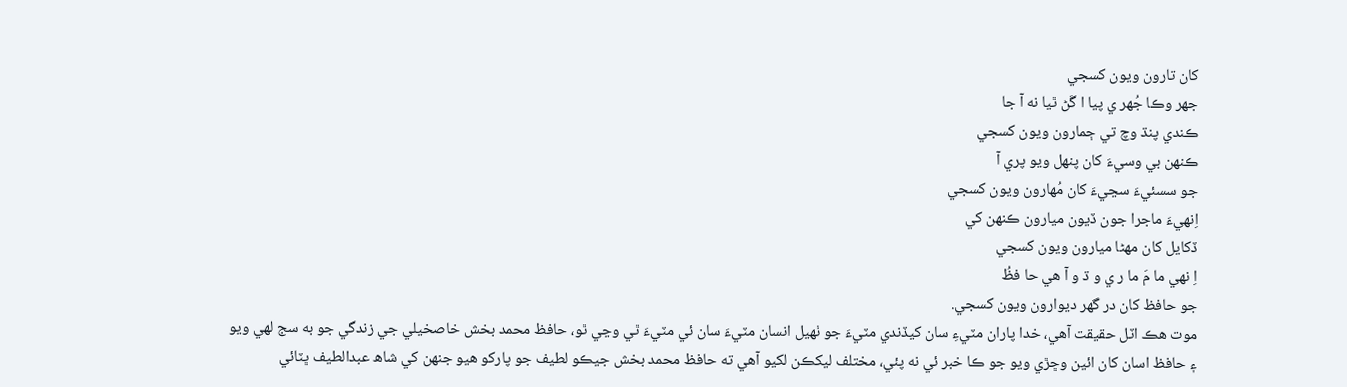کان تارون ويون کسجي
جهر وڪا جُهر ي پيا ا ڱڻ ٿيا نه آ جا
ڪندي پنڌ وچ تي ڄمارون ويون کسجي
ڪنهن بي وسيءَ کان پنهل ويو پري آ
جو سسئيءَ سڃيءَ کان مُهارون ويون کسجي
اِنهيءَ ماجرا جون ڏيون ميارون ڪنهن کي
ڏکايل کان مهڻا ميارون ويون کسجي
اِ نهي ما مَ ما ر ي و ڌ و آ هي حا فظُ
جو حافظ کان در گهر ديوارون ويون کسجي.
موت هڪ اٽل حقيقت آهي، خدا پاران مٽيءِ سان کيڏندي مٽيءَ جو ٺهيل انسان مٽيءَ سان ئي مٽيءَ ٿي وڃي ٿو، حافظ محمد بخش خاصخيلي جي زندگي جو به سج لهي ويو ۽ حافظ اسان کان ائين وڇڙي ويو جو ڪا خبر ئي نه پئي، مختلف ليکڪن لکيو آهي ته حافظ محمد بخش جيڪو لطيف جو پارکو هيو جنهن کي شاھ عبدالطيف ڀٽائي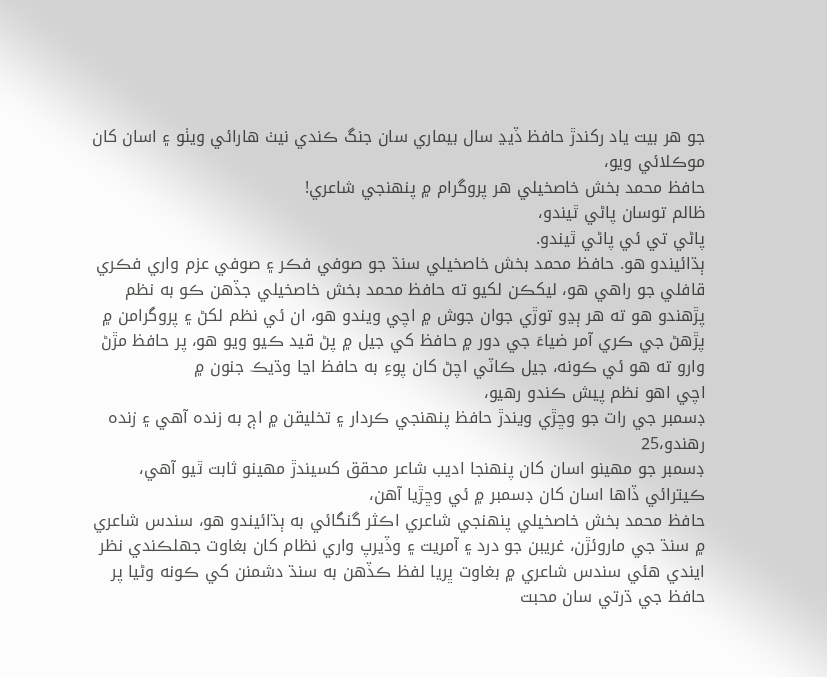جو هر بيت ياد رکندڙ حافظ ڏيڍ سال بيماري سان جنگ ڪندي نيٺ هارائي ويٺو ۽ اسان کان موڪلائي ويو،
حافظ محمد بخش خاصخيلي هر پروگرام ۾ پنهنجي شاعري!
ظالم توسان پاڻي ٿيندو،
پاڻي تي ئي پاڻي ٿيندو.
ٻڌائيندو هو. حافظ محمد بخش خاصخيلي سنڌ جو صوفي فڪر ۽ صوفي عزم واري فڪري قافلي جو راهي هو، ليکڪن لکيو ته حافظ محمد بخش خاصخيلي جڏهن ڪو به نظم پڙهندو هو ته هر ٻڍو توڙي جوان جوش ۾ اچي ويندو هو، ان ئي نظم لکڻ ۽ پروگرامن ۾ پڙهڻ جي ڪري آمر ضياءَ جي دور ۾ حافظ کي جيل ۾ پڻ قيد ڪيو ويو هو، پر حافظ مڙڻ وارو ته هو ئي ڪونه، جيل ڪاٽي اچڻ کان پوءِ به حافظ اڃا وڌيڪ جنون ۾
اچي اهو نظم پيش ڪندو رهيو،
ڊسمبر جي رات جو وڇڙي ويندڙ حافظ پنهنجي ڪردار ۽ تخليقن ۾ اڄ به زنده آهي ۽ زنده رهندو،25
ڊسمبر جو مهينو اسان کان پنهنجا اديب شاعر محقق کسيندڙ مهينو ثابت ٿيو آهي، ڪيترائي ڏاها اسان کان ڊسمبر ۾ ئي وڇڙيا آهن،
حافظ محمد بخش خاصخيلي پنهنجي شاعري اڪثر گنگائي به ٻڌائيندو هو، سندس شاعري ۾ سنڌ جي ماروئڙن، غريبن جو درد ۽ آمريت ۽ وڏيرپ واري نظام کان بغاوت جهلڪندي نظر ايندي هئي سندس شاعري ۾ بغاوت ڀريا لفظ ڪڏهن به سنڌ دشمنن کي ڪونه وڻيا پر حافظ جي ڌرتي سان محبت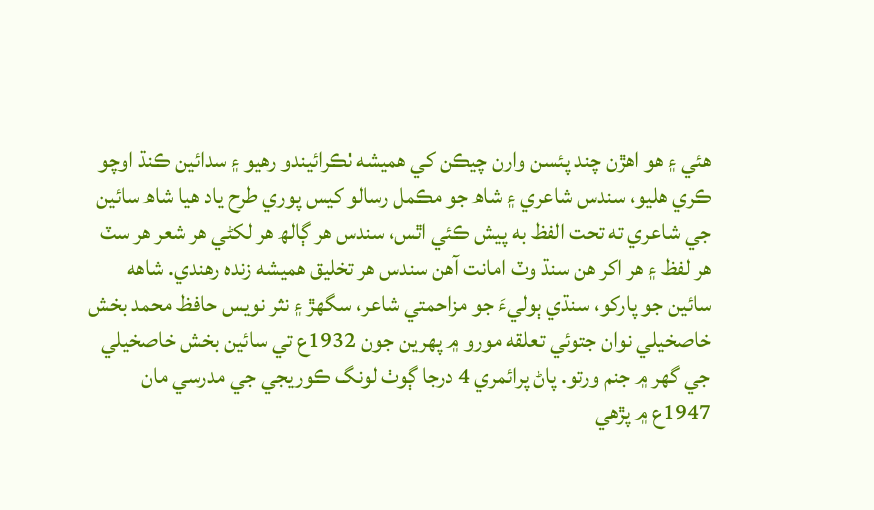هئي ۽ هو اهڙن چند پئسن وارن چيڪن کي هميشه ٺڪرائيندو رهيو ۽ سدائين ڪنڌ اوچو ڪري هليو، سندس شاعري ۽ شاھ جو مڪمل رسالو کيس پوري طرح ياد هيا شاھ سائين جي شاعري ته تحت الفظ به پيش ڪئي اٿس، سندس هر ڳالھ هر لکڻي هر شعر هر سٽ هر لفظ ۽ هر اکر هن سنڌ وٽ امانت آهن سندس هر تخليق هميشه زنده رهندي. شاهه سائين جو پارکو، سنڌي ٻوليءَ جو مزاحمتي شاعر، سگهڙ ۽ نثر نويس حافظ محمد بخش خاصخيلي نوان جتوئي تعلقه مورو ۾ پهرين جون 1932ع تي سائين بخش خاصخيلي جي گهر ۾ جنم ورتو. پاڻ پرائمري 4 درجا ڳوٺ لونگ ڪوريجي جي مدرسي مان 1947ع ۾ پڙهي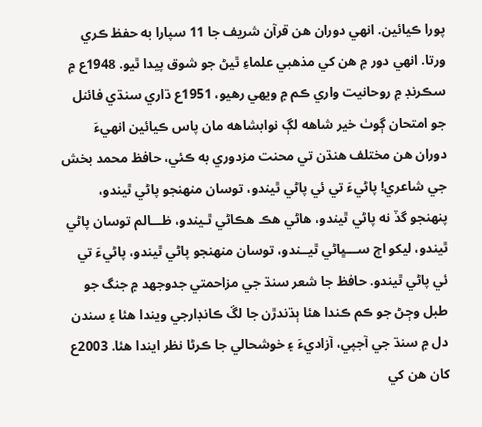پورا ڪيائين. انهي دوران هن قرآن شريف جا 11 سپارا به حفظ ڪري ورتا. انهي دور ۾ هن کي مذهبي علماءِ ٿيڻ جو شوق پيدا ٿيو. 1948ع ۾ سڪرنڊ ۾ روحانيت واري ڪم ۾ ويهي رهيو، 1951ع ڌاري سنڌي فائنل جو امتحان ڳوٺ خير شاهه لڳ نوابشاهه مان پاس ڪيائين انهيءَ دوران هن مختلف هنڌن تي محنت مزدوري به ڪئي، حافظ محمد بخش جي شاعري! پاڻيءَ تي ئي پاڻي ٿيندو، توسان منهنجو پاڻي ٿيندو، پنهنجو گڏ نه پاڻي ٿيندو، هاڻي هڪ هڪاڻي ٿـيندو، ظـــالم توسان پاڻي ٿيندو، ليکو اڄ ســـڀاڻي ٿيــندو، توسان منهنجو پاڻي ٿيندو، پاڻيءَ تي ئي پاڻي ٿيندو. حافظ جا شعر سنڌ جي مزاحمتي جدوجهد ۾ جنگ جو طبل وڄڻ جو ڪم ڪندا هئا ٻڌندڙن جا لڱ ڪانڊارجي ويندا هئا ۽ سندن دل ۾ سنڌ جي آجپي، آزاديءَ ۽ خوشحالي جا ڪرڻا نظر ايندا هئا. 2003ع کان هن کي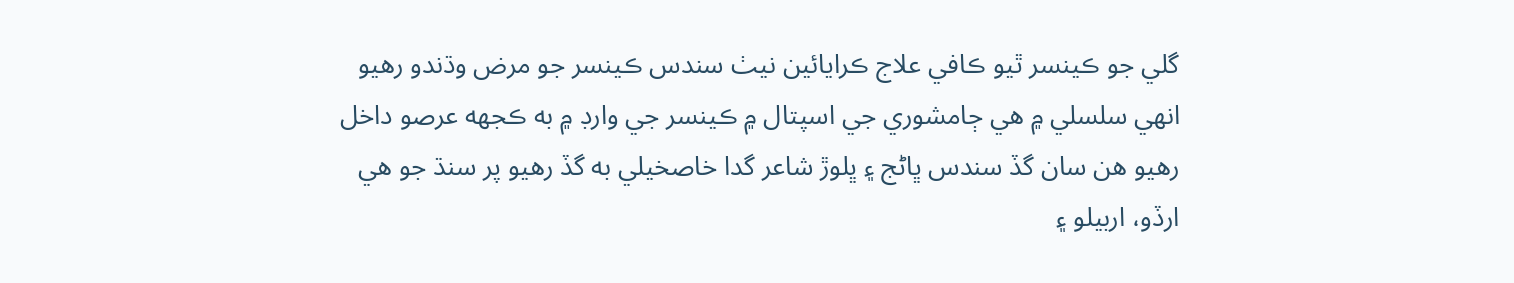گلي جو ڪينسر ٿيو ڪافي علاج ڪرايائين نيٺ سندس ڪينسر جو مرض وڌندو رهيو انهي سلسلي ۾ هي ڄامشوري جي اسپتال ۾ ڪينسر جي وارڊ ۾ به ڪجهه عرصو داخل رهيو هن سان گڏ سندس ڀاڻج ۽ ڀلوڙ شاعر گدا خاصخيلي به گڏ رهيو پر سنڌ جو هي ارڏو، اربيلو ۽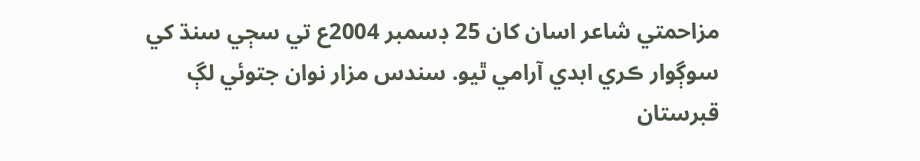مزاحمتي شاعر اسان کان 25 ڊسمبر 2004ع تي سڄي سنڌ کي سوڳوار ڪري ابدي آرامي ٿيو. سندس مزار نوان جتوئي لڳ قبرستان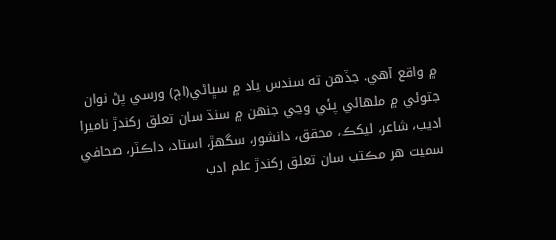۾ واقع آهي. جڏهن ته سندس ياد ۾ سڀاڻي(اڄ) ورسي پڻ نوان جتوئي ۾ ملهائي پئي وڃي جنهن ۾ سنڌ سان تعلق رکندڙ ناميرا اديب، شاعر، ليکڪ، محقق، دانشور، سگهڙ، استاد، داڪٽر، صحافي سميت هر مڪتب سان تعلق رکندڙ علم ادب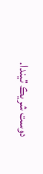دوست شريڪ ٿيندا.